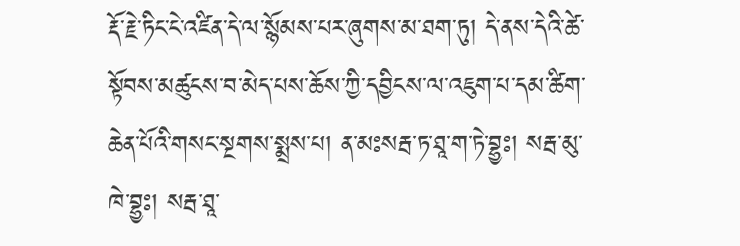རྡོ་རྗེ་ཏིང་ངེ་འཛིན་དེ་ལ་སྙོམས་པར་ཞུགས་མ་ཐག་ཏུ། དེ་ནས་དེའི་ཚེ་སྟོབས་མཚུངས་བ་མེད་པས་ཆོས་ཀྱི་དབྱིངས་ལ་འཇུག་པ་དམ་ཚིག་ཆེན་པོའི་གསང་སྔགས་སྨྲས་པ། ན་མཿསརྦ་ཏ་ཐཱ་ག་ཏེ་བྷྱཿ། སརྦ་མུ་ཁེ་བྷྱཿ། སརྦ་ཐཱ་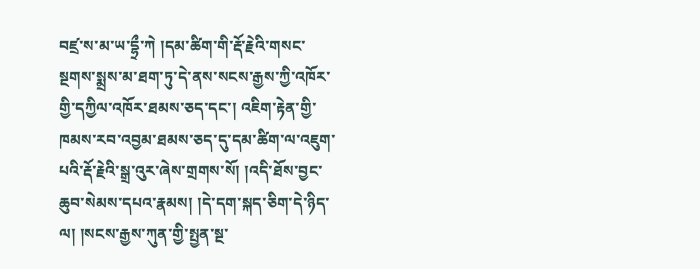བཛྲ་ས་མ་ཡ་དྷྲྀ་ཀེ །དམ་ཚིག་གི་རྡོ་རྗེའི་གསང་སྔགས་སྨྲས་མ་ཐག་ཏུ་དེ་ནས་སངས་རྒྱས་ཀྱི་འཁོར་གྱི་དཀྱིལ་འཁོར་ཐམས་ཅད་དང་། འཇིག་རྟེན་གྱི་ཁམས་རབ་འབྱམ་ཐམས་ཅད་དུ་དམ་ཚིག་ལ་འཇུག་པའི་རྡོ་རྗེའི་སྒྲ་འུར་ཞེས་གྲགས་སོ། །འདི་ཐོས་བྱང་ཆུབ་སེམས་དཔའ་རྣམས། །དེ་དག་སྐད་ཅིག་དེ་ཉིད་ལ། །སངས་རྒྱས་ཀུན་གྱི་སྤྱན་སྔ་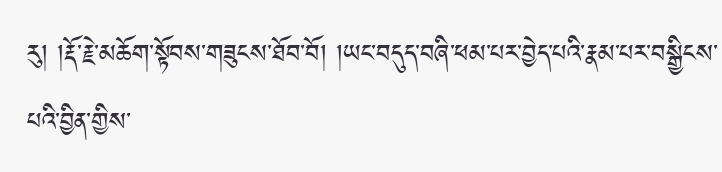རུ། །རྡོ་རྗེ་མཆོག་སྟོབས་གཟུངས་ཐོབ་བོ། །ཡང་བདུད་བཞི་ཕམ་པར་བྱེད་པའི་རྣམ་པར་བསྒྱིངས་པའི་བྱིན་གྱིས་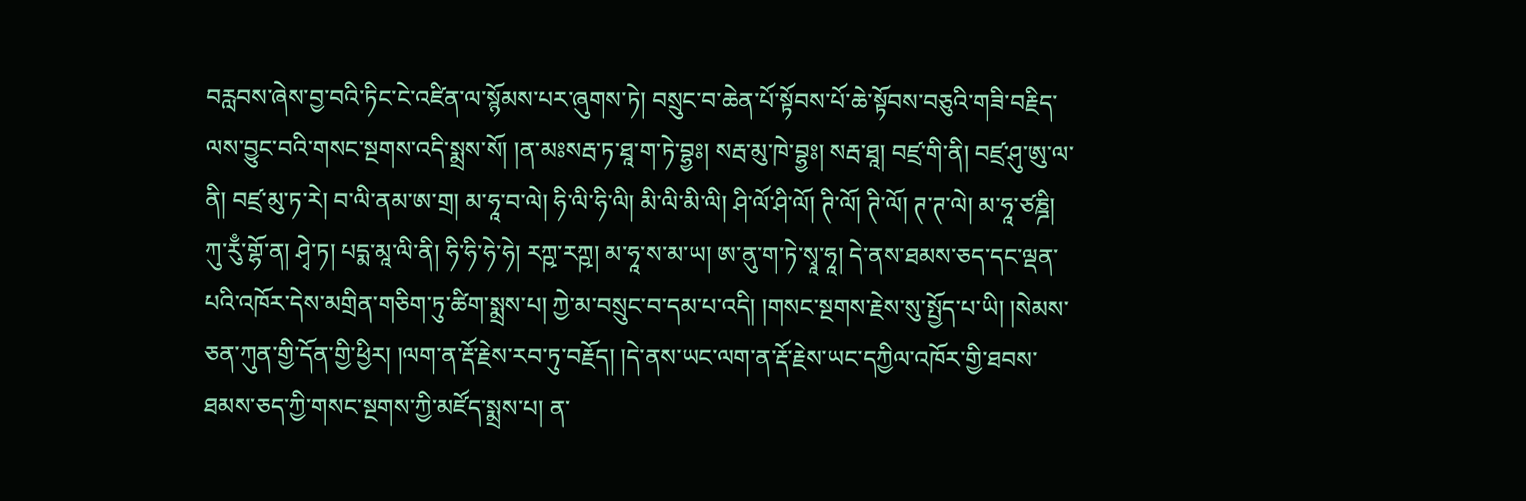བརླབས་ཞེས་བྱ་བའི་ཏིང་ངེ་འཛིན་ལ་སྙོམས་པར་ཞུགས་ཏེ། བསྲུང་བ་ཆེན་པོ་སྟོབས་པོ་ཆེ་སྟོབས་བཅུའི་གཟི་བརྗིད་ལས་བྱུང་བའི་གསང་སྔགས་འདི་སྨྲས་སོ། །ན་མཿསརྦ་ཏ་ཐཱ་ག་ཏེ་བྷྱཿ། སརྦ་མུ་ཁེ་བྷྱཿ། སརྦ་ཐཱ། བཛྲ་གི་ནི། བཛྲ་ཤུ་ཨུ་ལ་ནི། བཛྲ་མུ་ཏ་རེ། བ་ལི་ནམ་ཨ་གྲ། མ་ཧཱ་བ་ལེ། ཧི་ལི་ཧི་ལི། མི་ལི་མི་ལི། ཤི་ལོ་ཤི་ལོ། ཊི་ལོ། ཊི་ལོ། ཊ་ཊ་ལེ། མ་ཧཱ་ཙཎྜི། ཀུ་རུྃ་གྷོ་ན། ཤྭེ་ཏ། པདྨ་མཱ་ལི་ནི། ཧི་ཧི་ཧེ་ཧེ། རཀྵ་རཀྵ། མ་ཧཱ་ས་མ་ཡ། ཨ་ནུ་ག་ཏེ་སྭཱ་ཧཱ། དེ་ནས་ཐམས་ཅད་དང་ལྡན་པའི་འཁོར་དེས་མགྲིན་གཅིག་ཏུ་ཚིག་སྨྲས་པ། ཀྱེ་མ་བསྲུང་བ་དམ་པ་འདི། །གསང་སྔགས་རྗེས་སུ་སྤྱོད་པ་ཡི། །སེམས་ཅན་ཀུན་གྱི་དོན་གྱི་ཕྱིར། །ལག་ན་རྡོ་རྗེས་རབ་ཏུ་བརྗོད། །དེ་ནས་ཡང་ལག་ན་རྡོ་རྗེས་ཡང་དཀྱིལ་འཁོར་གྱི་ཐབས་ཐམས་ཅད་ཀྱི་གསང་སྔགས་ཀྱི་མཛོད་སྨྲས་པ། ན་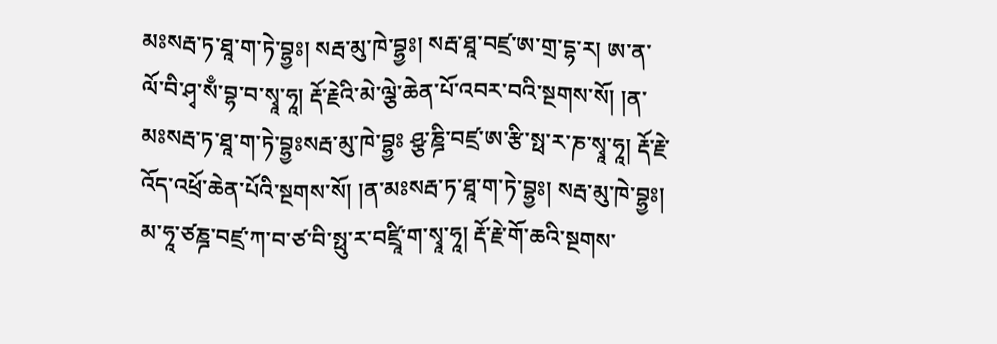མཿསརྦ་ཏ་ཐཱ་ག་ཏེ་བྷྱཿ། སརྦ་མུ་ཁེ་བྷྱཿ། སརྦ་ཐཱ་བཛྲ་ཨ་གྲ་དྷ་ར། ཨ་ན་ལོ་བི་ཤྭ་སྃ་བྷ་བ་སྭཱ་ཧཱ། རྡོ་རྗེའི་མེ་ལྕེ་ཆེན་པོ་འབར་བའི་སྔགས་སོ། །ན་མཿསརྦ་ཏ་ཐཱ་ག་ཏེ་བྷྱཿསརྦ་མུ་ཁེ་བྷྱཿ ཤྩ་ཎྜི་བཛྲ་ཨ་རྩི་སྥ་ར་ཎ་སྭཱ་ཧཱ། རྡོ་རྗེ་འོད་འཕྲོ་ཆེན་པོའི་སྔགས་སོ། །ན་མཿསརྦ་ཏ་ཐཱ་ག་ཏེ་བྷྱཿ། སརྦ་མུ་ཁེ་བྷྱཿ། མ་ཧཱ་ཙཎྜ་བཛྲ་ཀ་བ་ཙ་བི་སྥུ་ར་བཛྲཱི་ག་སྭཱ་ཧཱ། རྡོ་རྗེ་གོ་ཆའི་སྔགས་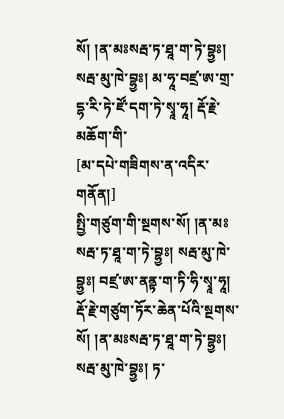སོ། །ན་མཿསརྦ་ཏ་ཐཱ་ག་ཏེ་བྷྱཿ། སརྦ་མུ་ཁེ་བྷྱཿ། མ་ཧཱ་བཛྲ་ཨ་གྲ་དྷ་རི་ཏེ་ཛོ་དག་ཏེ་སྭཱ་ཧཱ། རྡོ་རྗེ་མཆོག་གི་
[མ་དཔེ་གཟིགས་ན་འདིར་གནོན།]
སྤྱི་གཙུག་གི་སྔགས་སོ། །ན་མཿསརྦ་ཏ་ཐཱ་ག་ཏེ་བྷྱཿ། སརྦ་མུ་ཁེ་བྷྱཿ། བཛྲ་ཨ་ནནྟ་ག་ཏི་ཧི་སྭཱ་ཧཱ། རྡོ་རྗེ་གཙུག་ཏོར་ཆེན་པོའི་སྔགས་སོ། །ན་མཿསརྦ་ཏ་ཐཱ་ག་ཏེ་བྷྱཿ། སརྦ་མུ་ཁེ་བྷྱཿ། ཏ་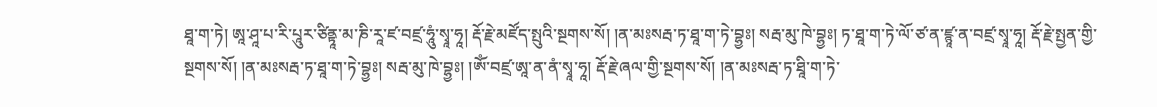ཐཱ་ག་ཏེ། ཨཱ་ཤཱ་པ་རི་པཱུར་ཙིནྟཱ་མ་ཎི་རཱ་ཛ་བཛྲ་ཧཱུཾ་སྭཱ་ཧཱ། རྡོ་རྗེ་མཛོད་སྤུའི་སྔགས་སོ། །ན་མཿསརྦ་ཏ་ཐཱ་ག་ཏེ་བྷྱཿ། སརྦ་མུ་ཁེ་བྷྱཿ། ཏ་ཐཱ་ག་ཏེ་ལོ་ཙ་ན་ཛྙཱ་ན་བཛྲ་སྭཱ་ཧཱ། རྡོ་རྗེ་སྤྱན་གྱི་སྔགས་སོ། །ན་མཿསརྦ་ཏ་ཐཱ་ག་ཏེ་བྷྱཿ། སརྦ་མུ་ཁེ་བྷྱཿ། །ཨོཾ་བཛྲ་ཨཱ་ན་ནཾ་སྭཱ་ཧཱ། རྡོ་རྗེ་ཞལ་གྱི་སྔགས་སོ། །ན་མཿསརྦ་ཏ་ཐཱི་ག་ཏེ་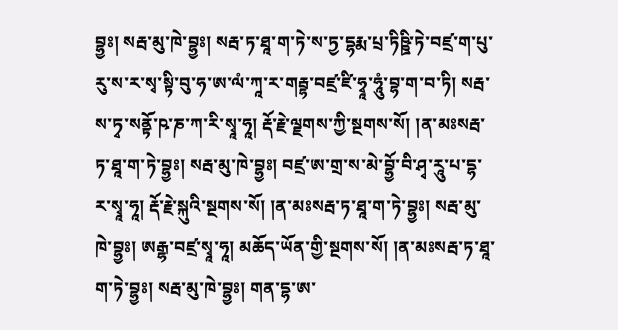བྷྱཿ། སརྦ་མུ་ཁེ་བྷྱཿ། སརྦ་ཏ་ཐཱ་ག་ཏེ་ས་ཏྱ་དྷརྨ་པྲ་ཏིཥྛི་ཏེ་བཛྲ་ག་པུ་རུ་ས་ར་སྭ་སྟི་བུ་ཧ་ཨ་ལཾ་ཀཱ་ར་གརྦྷ་བཛྲ་ཛི་ཧྭཱ་ཧཱུཾ་བྷ་ག་བ་ཏི། སརྦ་ས་ཏྭ་སནྟོ་ཥ་ཎ་ཀ་རི་སྭཱ་ཧཱ། རྡོ་རྗེ་ལྗགས་ཀྱི་སྔགས་སོ། །ན་མཿསརྦ་ཏ་ཐཱ་ག་ཏེ་བྷྱཿ། སརྦ་མུ་ཁེ་བྷྱཿ། བཛྲ་ཨ་གྲ་ས་མེ་བྷྱོ་བི་ཤྭ་རཱུ་པ་དྷ་ར་སྭཱ་ཧཱ། རྡོ་རྗེ་སྐུའི་སྔགས་སོ། །ན་མཿསརྦ་ཏ་ཐཱ་ག་ཏེ་བྷྱཿ། སརྦ་མུ་ཁེ་བྷྱཿ། ཨརྒྷ་བཛྲ་སྭཱ་ཧཱ། མཆོད་ཡོན་གྱི་སྔགས་སོ། །ན་མཿསརྦ་ཏ་ཐཱ་ག་ཏེ་བྷྱཿ། སརྦ་མུ་ཁེ་བྷྱཿ། གན་དྷ་ཨ་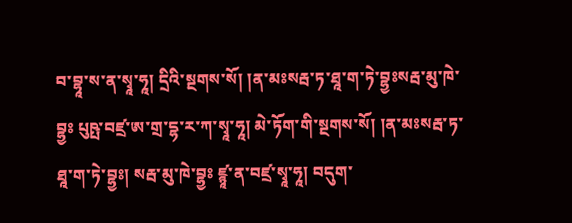བ་བྷཱ་ས་ན་སྭཱ་ཧཱ། དྲིའི་སྔགས་སོ། །ན་མཿསརྦ་ཏ་ཐཱ་ག་ཏེ་བྷྱཿསརྦ་མུ་ཁེ་བྷྱཿ པུཥྤ་བཛྲ་ཨ་གྲ་དྷ་ར་ཀ་སྭཱ་ཧཱ། མེ་ཏོག་གི་སྔགས་སོ། །ན་མཿསརྦ་ཏ་ཐཱ་ག་ཏེ་བྷྱཿ། སརྦ་མུ་ཁེ་བྷྱཿ ཛྙཱ་ན་བཛྲ་སྭཱ་ཧཱ། བདུག་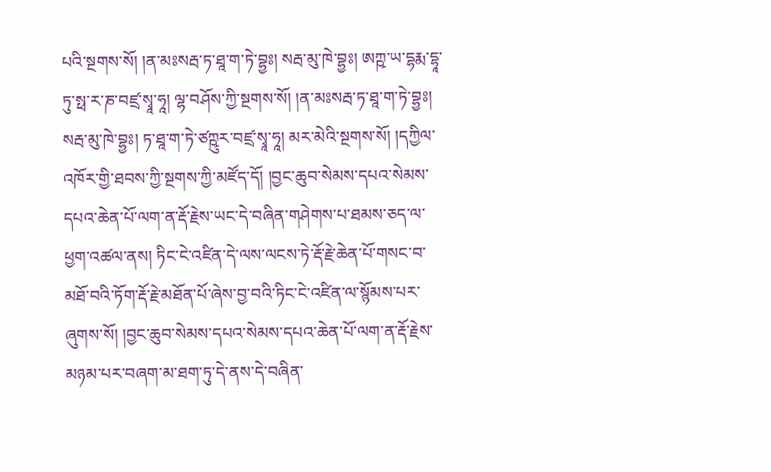པའི་སྔགས་སོ། །ན་མཿསརྦ་ཏ་ཐཱ་ག་ཏེ་བྷྱཿ། སརྦ་མུ་ཁེ་བྷྱཿ། ཨཀྵ་ཡ་དྷརྨ་དྷཱ་ཏུ་སྥ་ར་ཎ་བཛྲ་སྭཱ་ཧཱ། ལྷ་བཤོས་ཀྱི་སྔགས་སོ། །ན་མཿསརྦ་ཏ་ཐཱ་ག་ཏེ་བྷྱཿ། སརྦ་མུ་ཁེ་བྷྱཿ། ཏ་ཐཱ་ག་ཏེ་ཙཀྵུར་བཛྲ་སྭཱ་ཧཱ། མར་མེའི་སྔགས་སོ། །དཀྱིལ་འཁོར་གྱི་ཐབས་ཀྱི་སྔགས་ཀྱི་མཛོད་དོ། །བྱང་ཆུབ་སེམས་དཔའ་སེམས་དཔའ་ཆེན་པོ་ལག་ན་རྡོ་རྗེས་ཡང་དེ་བཞིན་གཤེགས་པ་ཐམས་ཅད་ལ་ཕྱག་འཚལ་ནས། ཏིང་ངེ་འཛིན་དེ་ལས་ལངས་ཏེ་རྡོ་རྗེ་ཆེན་པོ་གསང་བ་མཐོ་བའི་ཏོག་རྡོ་རྗེ་མཐོན་པོ་ཞེས་བྱ་བའི་ཏིང་ངེ་འཛིན་ལ་སྙོམས་པར་ཞུགས་སོ། །བྱང་ཆུབ་སེམས་དཔའ་སེམས་དཔའ་ཆེན་པོ་ལག་ན་རྡོ་རྗེས་མཉམ་པར་བཞག་མ་ཐག་ཏུ་དེ་ནས་དེ་བཞིན་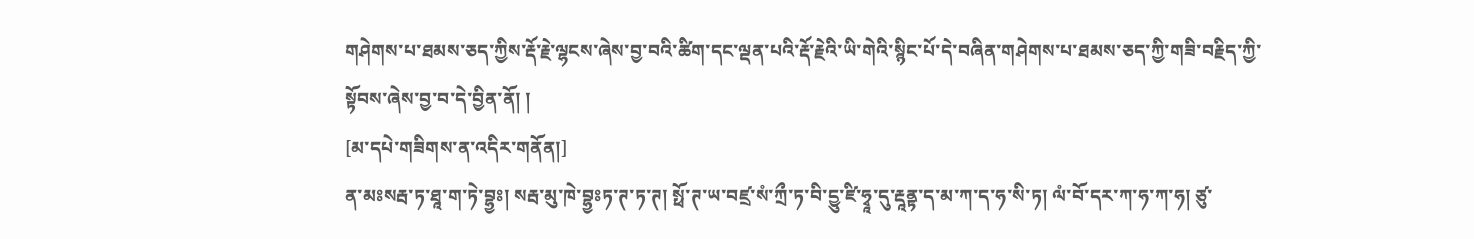གཤེགས་པ་ཐམས་ཅད་ཀྱིས་རྡོ་རྗེ་ལྷངས་ཞེས་བྱ་བའི་ཚིག་དང་ལྡན་པའི་རྡོ་རྗེའི་ཡི་གེའི་སྙིང་པོ་དེ་བཞིན་གཤེགས་པ་ཐམས་ཅད་ཀྱི་གཟི་བརྗིད་ཀྱི་སྟོབས་ཞེས་བྱ་བ་དེ་བྱིན་ནོ། །
[མ་དཔེ་གཟིགས་ན་འདིར་གནོན།]
ན་མཿསརྦ་ཏ་ཐཱ་ག་ཏེ་བྷྱཿ། སརྦ་མུ་ཁེ་བྷྱཿཏ་ཊ་ཏ་ཊ། སྥོ་ཊ་ཡ་བཛྲ་སཾ་ཀྲྀ་ཏ་བི་དྱུ་ཛི་ཧྭཱ་དུ་རྡཱནྟ་ད་མ་ཀ་ད་ཧ་སི་ཏ། ལཾ་བོ་དར་ཀ་ཧ་ཀ་ཧ། ཙུ་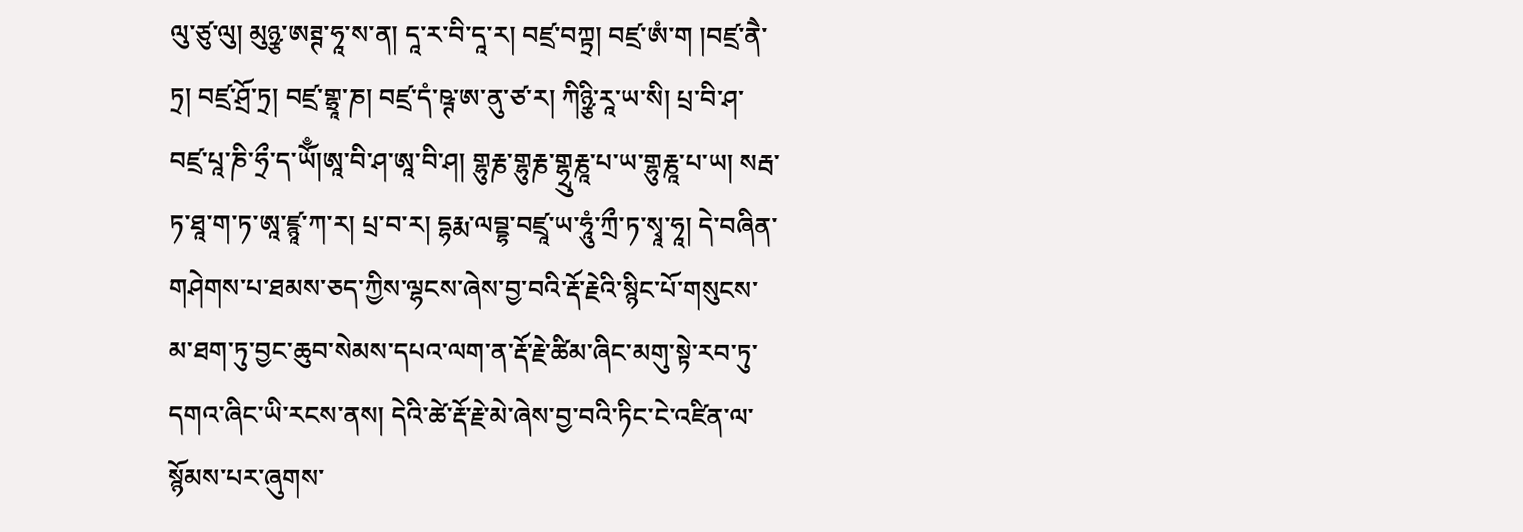ལུ་ཙུ་ལུ། མུཉྩ་ཨཊྚ་ཧཱ་ས་ན། དཱ་ར་བི་དཱ་ར། བཛྲ་བཀྟྲ། བཛྲ་ཨཾ་ག །བཛྲ་ནཻ་ཏྲ། བཛྲ་ཤྲོ་ཏྲ། བཛྲ་གྷྲཱ་ཎ། བཛྲ་དཾ་ཥྚ་ཨ་ནུ་ཙ་ར། ཀིཉྩི་རཱ་ཡ་སི། པྲ་བི་ཤ་བཛྲ་པཱ་ཎི་ཧྲྀ་ད་ཡོྃ།ཨཱ་བི་ཤ་ཨཱ་བི་ཤ། གྷུརྞ་གྷུརྞ་གྷྲུརྞཱ་པ་ཡ་གྷུརྞཱ་པ་ཡ། སརྦ་ཏ་ཐཱ་ག་ཏ་ཨཱ་ཛྙཱ་ཀ་ར། པྲ་བ་ར། དྷརྨ་ལབྡྷ་བཛྲཱ་ཡ་ཧཱུཾ་ཀྲྀ་ཏ་སྭཱ་ཧཱ། དེ་བཞིན་གཤེགས་པ་ཐམས་ཅད་ཀྱིས་ལྷངས་ཞེས་བྱ་བའི་རྡོ་རྗེའི་སྙིང་པོ་གསུངས་མ་ཐག་ཏུ་བྱང་ཆུབ་སེམས་དཔའ་ལག་ན་རྡོ་རྗེ་ཚིམ་ཞིང་མགུ་སྟེ་རབ་ཏུ་དགའ་ཞིང་ཡི་རངས་ནས། དེའི་ཚེ་རྡོ་རྗེ་མེ་ཞེས་བྱ་བའི་ཏིང་ངེ་འཛིན་ལ་སྙོམས་པར་ཞུགས་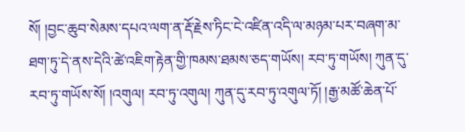སོ། །བྱང་ཆུབ་སེམས་དཔའ་ལག་ན་རྡོ་རྗེས་ཏིང་ངེ་འཛིན་འདི་ལ་མཉམ་པར་བཞག་མ་ཐག་ཏུ་དེ་ནས་དེའི་ཚེ་འཇིག་རྟེན་གྱི་ཁམས་ཐམས་ཅད་གཡོས། རབ་ཏུ་གཡོས། ཀུན་དུ་རབ་ཏུ་གཡོས་སོ། །འགུལ། རབ་ཏུ་འགུལ། ཀུན་དུ་རབ་ཏུ་འགུལ་ཏོ། །རྒྱ་མཚོ་ཆེན་པོ་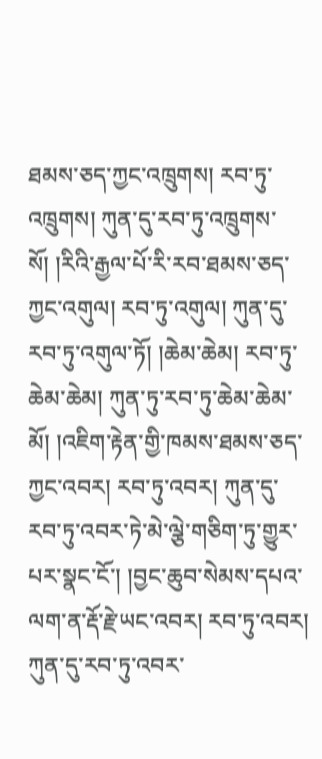ཐམས་ཅད་ཀྱང་འཁྲུགས། རབ་ཏུ་འཁྲུགས། ཀུན་དུ་རབ་ཏུ་འཁྲུགས་སོ། །རིའི་རྒྱལ་པོ་རི་རབ་ཐམས་ཅད་ཀྱང་འགུལ། རབ་ཏུ་འགུལ། ཀུན་དུ་རབ་ཏུ་འགུལ་ཏོ། །ཆེམ་ཆེམ། རབ་ཏུ་ཆེམ་ཆེམ། ཀུན་ཏུ་རབ་ཏུ་ཆེམ་ཆེམ་མོ། །འཇིག་རྟེན་གྱི་ཁམས་ཐམས་ཅད་ཀྱང་འབར། རབ་ཏུ་འབར། ཀུན་དུ་རབ་ཏུ་འབར་ཏེ་མེ་ལྕེ་གཅིག་ཏུ་གྱུར་པར་སྣང་ངོ་། །བྱང་ཆུབ་སེམས་དཔའ་ལག་ན་རྡོ་རྗེ་ཡང་འབར། རབ་ཏུ་འབར། ཀུན་དུ་རབ་ཏུ་འབར་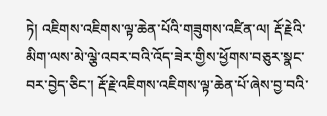ཏེ། འཇིགས་འཇིགས་ལྟ་ཆེན་པོའི་གཟུགས་འཛིན་ལ། རྡོ་རྗེའི་མིག་ལས་མེ་ལྕེ་འབར་བའི་འོད་ཟེར་གྱིས་ཕྱོགས་བཅུར་སྣང་བར་བྱེད་ཅིང་། རྡོ་རྗེ་འཇིགས་འཇིགས་ལྟ་ཆེན་པོ་ཞེས་བྱ་བའི་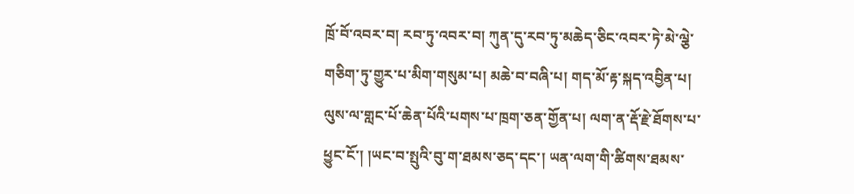ཁྲོ་བོ་འབར་བ། རབ་ཏུ་འབར་བ། ཀུན་དུ་རབ་ཏུ་མཆེད་ཅིང་འབར་ཏེ་མེ་ལྕེ་གཅིག་ཏུ་གྱུར་པ་མིག་གསུམ་པ། མཆེ་བ་བཞི་པ། གད་མོ་རྟ་སྐད་འབྱིན་པ། ལུས་ལ་གླང་པོ་ཆེན་པོའི་པགས་པ་ཁྲག་ཅན་གྱོན་པ། ལག་ན་རྡོ་རྗེ་ཐོགས་པ་ཕྱུང་ངོ་། །ཡང་བ་སྤུའི་བུ་ག་ཐམས་ཅད་དང་། ཡན་ལག་གི་ཚིགས་ཐམས་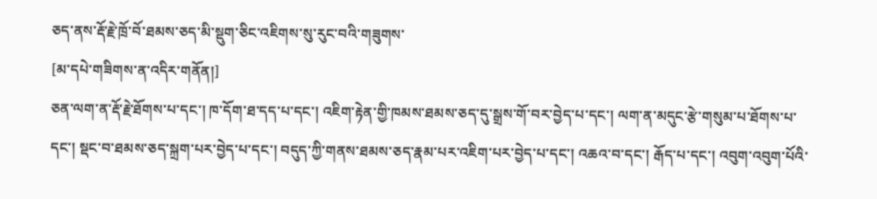ཅད་ནས་རྡོ་རྗེ་ཁྲོ་བོ་ཐམས་ཅད་མི་སྡུག་ཅིང་འཇིགས་སུ་རུང་བའི་གཟུགས་
[མ་དཔེ་གཟིགས་ན་འདིར་གནོན།]
ཅན་ལག་ན་རྡོ་རྗེ་ཐོགས་པ་དང་། ཁ་དོག་ཐ་དད་པ་དང་། འཇིག་རྟེན་གྱི་ཁམས་ཐམས་ཅད་དུ་སྒྲས་གོ་བར་བྱེད་པ་དང་། ལག་ན་མདུང་རྩེ་གསུམ་པ་ཐོགས་པ་དང་། སྡང་བ་ཐམས་ཅད་སྐྲག་པར་བྱེད་པ་དང་། བདུད་ཀྱི་གནས་ཐམས་ཅད་རྣམ་པར་འཇིག་པར་བྱེད་པ་དང་། འཆའ་བ་དང་། རྒོད་པ་དང་། འབུག་འབུག་པོའི་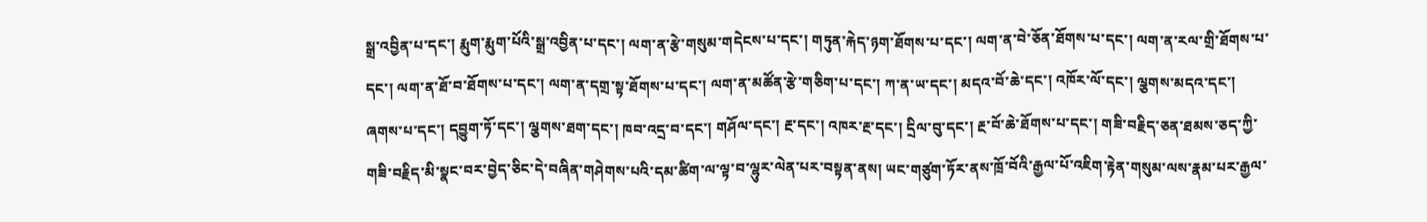སྒྲ་འབྱིན་པ་དང་། རྨུག་རྨུག་པོའི་སྒྲ་འབྱིན་པ་དང་། ལག་ན་རྩེ་གསུམ་གདེངས་པ་དང་། གཏུན་རྐེད་ཉག་ཐོགས་པ་དང་། ལག་ན་བེ་ཅོན་ཐོགས་པ་དང་། ལག་ན་རལ་གྲི་ཐོགས་པ་དང་། ལག་ན་ཐོ་བ་ཐོགས་པ་དང་། ལག་ན་དགྲ་སྟ་ཐོགས་པ་དང་། ལག་ན་མཚོན་རྩེ་གཅིག་པ་དང་། ཀ་ན་ཡ་དང་། མདའ་བོ་ཆེ་དང་། འཁོར་ལོ་དང་། ལྕགས་མདའ་དང་། ཞགས་པ་དང་། དབྱུག་ཏོ་དང་། ལྕགས་ཐག་དང་། ཁབ་འདྲ་བ་དང་། གཤོལ་དང་། རྔ་དང་། འཁར་རྔ་དང་། དྲིལ་བུ་དང་། རྔ་བོ་ཆེ་ཐོགས་པ་དང་། གཟི་བརྗིད་ཅན་ཐམས་ཅད་ཀྱི་གཟི་བརྗིད་མི་སྣང་བར་བྱེད་ཅིང་དེ་བཞིན་གཤེགས་པའི་དམ་ཚིག་ལ་ལྟ་བ་ལྷུར་ལེན་པར་བསྟན་ནས། ཡང་གཙུག་ཏོར་ནས་ཁྲོ་བོའི་རྒྱལ་པོ་འཇིག་རྟེན་གསུམ་ལས་རྣམ་པར་རྒྱལ་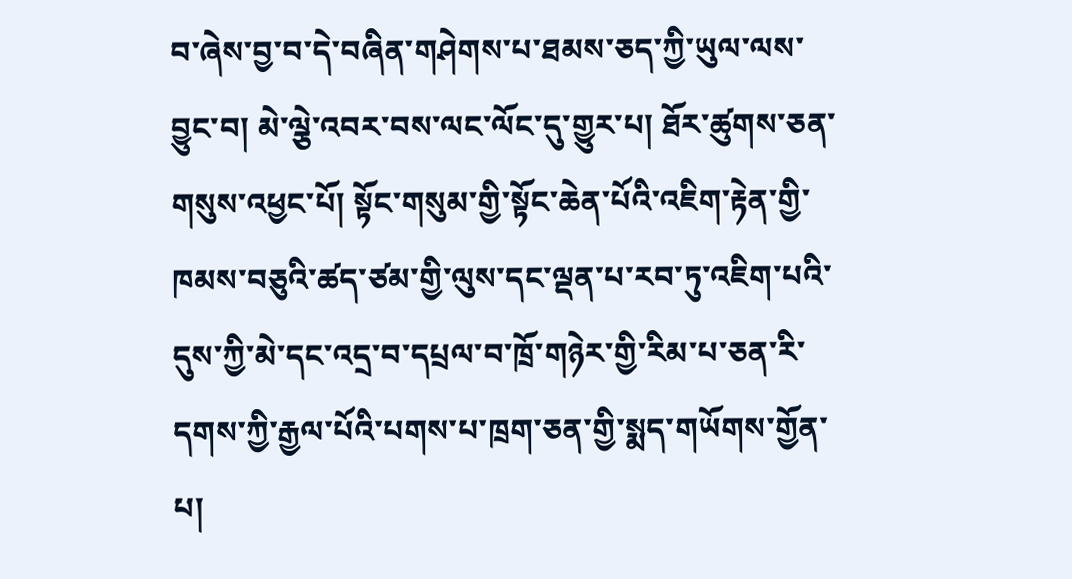བ་ཞེས་བྱ་བ་དེ་བཞིན་གཤེགས་པ་ཐམས་ཅད་ཀྱི་ཡུལ་ལས་བྱུང་བ། མེ་ལྕེ་འབར་བས་ལང་ལོང་དུ་གྱུར་པ། ཐོར་ཚུགས་ཅན་གསུས་འཕྱང་པོ། སྟོང་གསུམ་གྱི་སྟོང་ཆེན་པོའི་འཇིག་རྟེན་གྱི་ཁམས་བཅུའི་ཚད་ཙམ་གྱི་ལུས་དང་ལྡན་པ་རབ་ཏུ་འཇིག་པའི་དུས་ཀྱི་མེ་དང་འདྲ་བ་དཔྲལ་བ་ཁྲོ་གཉེར་གྱི་རིམ་པ་ཅན་རི་དགས་ཀྱི་རྒྱལ་པོའི་པགས་པ་ཁྲག་ཅན་གྱི་སྨད་གཡོགས་གྱོན་པ།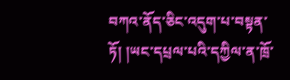བཀའ་ནོད་ཅིང་འདུག་པ་བསྟན་ཏོ། །ཡང་དཔྲལ་པའི་དཀྱིལ་ན་ཁྲོ་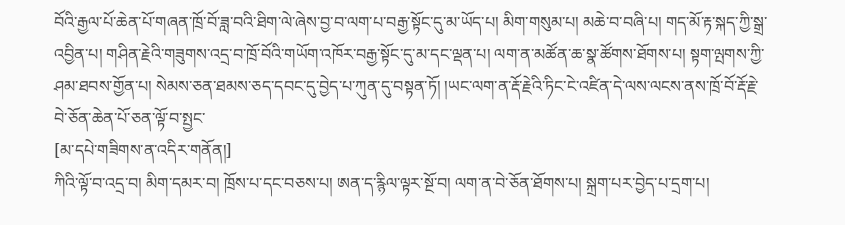བོའི་རྒྱལ་པོ་ཆེན་པོ་གཞན་ཁྲོ་བོ་ཟླ་བའི་ཐིག་ལེ་ཞེས་བྱ་བ་ལག་པ་བརྒྱ་སྟོང་དུ་མ་ཡོད་པ། མིག་གསུམ་པ། མཆེ་བ་བཞི་པ། གད་མོ་རྟ་སྐད་ཀྱི་སྒྲ་འབྱིན་པ། གཤིན་རྗེའི་གཟུགས་འདྲ་བ་ཁྲོ་བོའི་གཡོག་འཁོར་བརྒྱ་སྟོང་དུ་མ་དང་ལྡན་པ། ལག་ན་མཚོན་ཆ་སྣ་ཚོགས་ཐོགས་པ། སྟག་ལྤགས་ཀྱི་ཤམ་ཐབས་གྱོན་པ། སེམས་ཅན་ཐམས་ཅད་དབང་དུ་བྱེད་པ་ཀུན་དུ་བསྟན་ཏོ། །ཡང་ལག་ན་རྡོ་རྗེའི་ཏིང་ངེ་འཛིན་དེ་ལས་ལངས་ནས་ཁྲོ་བོ་རྡོ་རྗེ་བེ་ཅོན་ཆེན་པོ་ཅན་ལྟོ་བ་སྤྱང་
[མ་དཔེ་གཟིགས་ན་འདིར་གནོན།]
ཀིའི་ལྟོ་བ་འདྲ་བ། མིག་དམར་བ། ཁྲོས་པ་དང་བཅས་པ། ཨན་ད་རྙིལ་ལྟར་སྔོ་བ། ལག་ན་བེ་ཅོན་ཐོགས་པ། སྐྲག་པར་བྱེད་པ་དྲག་པ།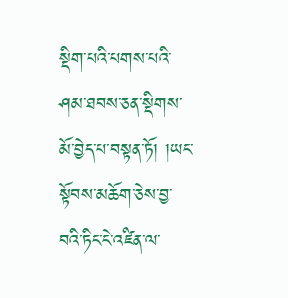སྡིག་པའི་པགས་པའི་ཤམ་ཐབས་ཅན་སྡིགས་མོ་བྱེད་པ་བསྟན་ཏོ། །ཡང་སྟོབས་མཆོག་ཅེས་བྱ་བའི་ཏིང་ངེ་འཛིན་ལ་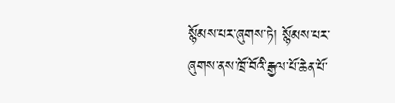སྙོམས་པར་ཞུགས་ཏེ། སྙོམས་པར་ཞུགས་ནས་ཁྲོ་བོའི་རྒྱལ་པོ་ཆེན་པོ་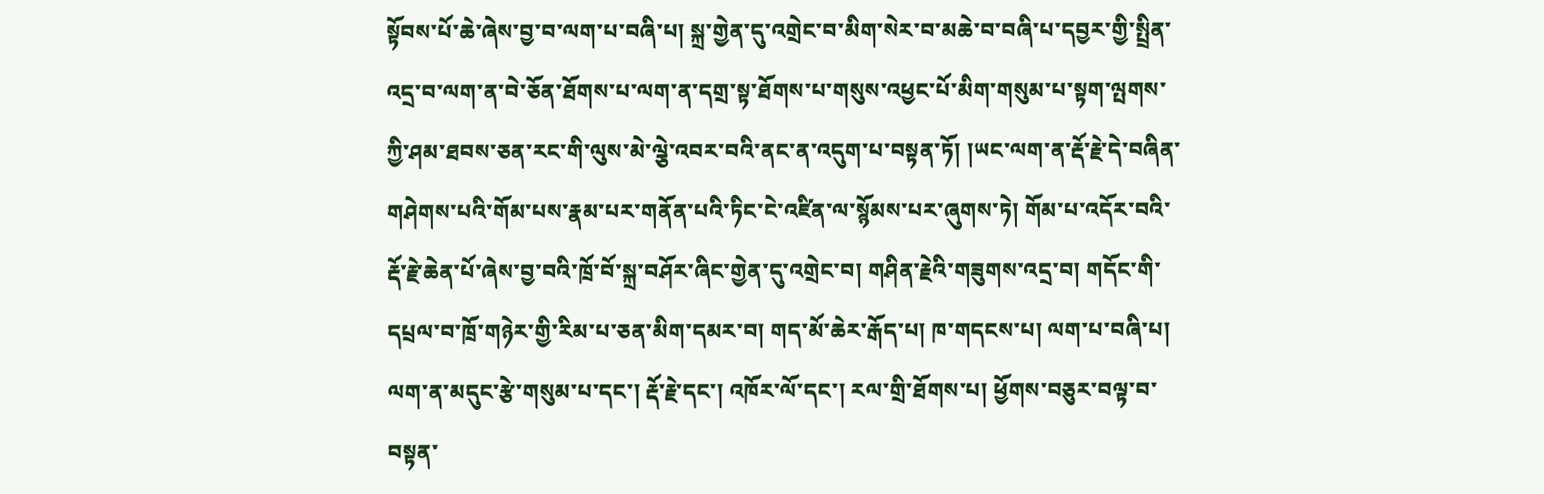སྟོབས་པོ་ཆེ་ཞེས་བྱ་བ་ལག་པ་བཞི་པ། སྐྲ་གྱེན་དུ་འགྲེང་བ་མིག་སེར་བ་མཆེ་བ་བཞི་པ་དབྱར་གྱི་སྤྲིན་འདྲ་བ་ལག་ན་བེ་ཅོན་ཐོགས་པ་ལག་ན་དགྲ་སྟ་ཐོགས་པ་གསུས་འཕྱང་པོ་མིག་གསུམ་པ་སྟག་ལྤགས་ཀྱི་ཤམ་ཐབས་ཅན་རང་གི་ལུས་མེ་ལྕེ་འབར་བའི་ནང་ན་འདུག་པ་བསྟན་ཏོ། །ཡང་ལག་ན་རྡོ་རྗེ་དེ་བཞིན་གཤེགས་པའི་གོམ་པས་རྣམ་པར་གནོན་པའི་ཏིང་ངེ་འཛིན་ལ་སྙོམས་པར་ཞུགས་ཏེ། གོམ་པ་འདོར་བའི་རྡོ་རྗེ་ཆེན་པོ་ཞེས་བྱ་བའི་ཁྲོ་བོ་སྐྲ་བཤོར་ཞིང་གྱེན་དུ་འགྲེང་བ། གཤིན་རྗེའི་གཟུགས་འདྲ་བ། གདོང་གི་དཔྲལ་བ་ཁྲོ་གཉེར་གྱི་རིམ་པ་ཅན་མིག་དམར་བ། གད་མོ་ཆེར་རྒོད་པ། ཁ་གདངས་པ། ལག་པ་བཞི་པ། ལག་ན་མདུང་རྩེ་གསུམ་པ་དང་། རྡོ་རྗེ་དང་། འཁོར་ལོ་དང་། རལ་གྲི་ཐོགས་པ། ཕྱོགས་བཅུར་བལྟ་བ་བསྟན་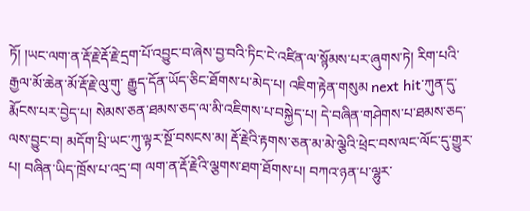ཏོ། །ཡང་ལག་ན་རྡོ་རྗེ་རྡོ་རྗེ་དྲག་པོ་འབྱུང་བ་ཞེས་བྱ་བའི་ཏིང་ངེ་འཛིན་ལ་སྙོམས་པར་ཞུགས་ཏེ། རིག་པའི་རྒྱལ་མོ་ཆེན་མོ་རྡོ་རྗེ་ལུ་གུ་ རྒྱུད་དོན་ཡོད་ཅིང་ཐོགས་པ་མེད་པ། འཇིག་རྟེན་གསུམ next hit་ཀུན་དུ་རྨོངས་པར་བྱེད་པ། སེམས་ཅན་ཐམས་ཅད་ལ་མི་འཇིགས་པ་བསྐྱེད་པ། དེ་བཞིན་གཤེགས་པ་ཐམས་ཅད་ལས་བྱུང་བ། མདོག་པྲི་ཡང་ཀུ་ལྟར་སྔོ་བསངས་མ། རྡོ་རྗེའི་རྟགས་ཅན་མ་མེ་ལྕེའི་ཕྲེང་བས་ལང་ལོང་དུ་གྱུར་པ། བཞིན་ཡིད་ཁྲོས་པ་འདྲ་བ། ལག་ན་རྡོ་རྗེའི་ལྕགས་ཐག་ཐོགས་པ། བཀའ་ཉན་པ་ལྷུར་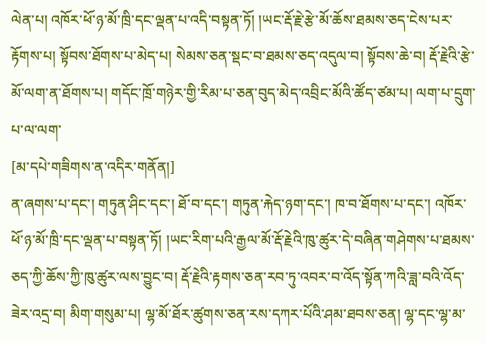ལེན་པ། འཁོར་ཕོ་ཉ་མོ་ཁྲི་དང་ལྡན་པ་འདི་བསྟན་ཏོ། །ཡང་རྡོ་རྗེ་རྩེ་མོ་ཆོས་ཐམས་ཅད་ངེས་པར་རྟོགས་པ། སྟོབས་ཐོགས་པ་མེད་པ། སེམས་ཅན་སྡང་བ་ཐམས་ཅད་འདུལ་བ། སྟོབས་ཆེ་བ། རྡོ་རྗེའི་རྩེ་མོ་ལག་ན་ཐོགས་པ། གདོང་ཁྲོ་གཉེར་གྱི་རིམ་པ་ཅན་བུད་མེད་འབྲིང་མོའི་ཚོད་ཙམ་པ། ལག་པ་དྲུག་པ་ལ་ལག་
[མ་དཔེ་གཟིགས་ན་འདིར་གནོན།]
ན་ཞགས་པ་དང་། གཏུན་ཤིང་དང་། ཐོ་བ་དང་། གཏུན་རྐེད་ཉག་དང་། ཁ་བ་ཐོགས་པ་དང་། འཁོར་ཕོ་ཉ་མོ་ཁྲི་དང་ལྡན་པ་བསྟན་ཏོ། །ཡང་རིག་པའི་རྒྱལ་མོ་རྡོ་རྗེའི་ཁུ་ཚུར་དེ་བཞིན་གཤེགས་པ་ཐམས་ཅད་ཀྱི་ཆོས་ཀྱི་ཁུ་ཚུར་ལས་བྱུང་བ། རྡོ་རྗེའི་རྟགས་ཅན་རབ་ཏུ་འབར་བ་འོད་སྟོན་ཀའི་ཟླ་བའི་འོད་ཟེར་འདྲ་བ། མིག་གསུམ་པ། ལྷ་མོ་ཐོར་ཚུགས་ཅན་རས་དཀར་པོའི་ཤམ་ཐབས་ཅན། ལྷ་དང་ལྷ་མ་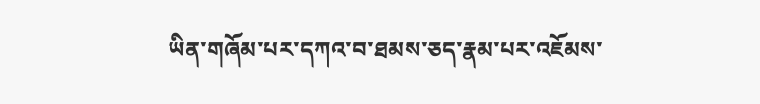ཡིན་གཞོམ་པར་དཀའ་བ་ཐམས་ཅད་རྣམ་པར་འཇོམས་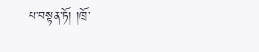པ་བསྟན་ཏོ། །ཁྲོ་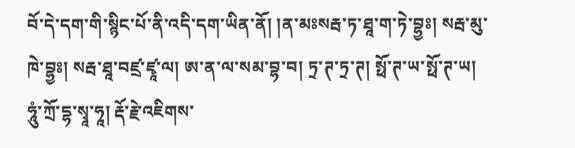བོ་དེ་དག་གི་སྙིང་པོ་ནི་འདི་དག་ཡིན་ནོ། །ན་མཿསརྦ་ཏ་ཐཱ་ག་ཏེ་བྷྱཿ། སརྦ་མུ་ཁེ་བྷྱཿ། སརྦ་ཐཱ་བཛྲ་ཛྭཱ་ལ། ཨ་ན་ལ་སམ་བྷ་བ། ཏྲ་ཊ་ཏྲ་ཊ། སྥོ་ཊ་ཡ་སྥོ་ཊ་ཡ། ཧཱུཾ་ཀྲོ་དྷ་སྭཱ་ཧཱ། རྡོ་རྗེ་འཇིགས་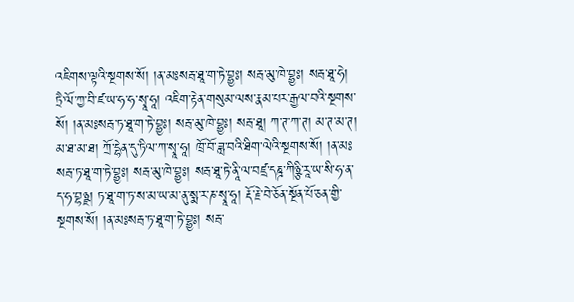འཇིགས་ལྟའི་སྔགས་སོ། །ན་མཿསརྦ་ཐཱ་ག་ཏེ་བྷྱཿ། སརྦ་མུ་ཁེ་བྷྱཿ། སརྦ་ཐཱ་ཧེ། ཏྲཻ་ལོ་ཀྱ་བི་ཛ་ཡ་ཧ་ཧ་སྭཱ་ཧཱ། འཇིག་རྟེན་གསུམ་ལས་རྣམ་པར་རྒྱལ་བའི་སྔགས་སོ། །ན་མཿསརྦ་ཏ་ཐཱ་ག་ཏེ་བྷྱཿ། སརྦ་མུ་ཁེ་བྷྱཿ། སརྦ་ཐཱ། ཀ་ཊ་ཀ་ཊ། མ་ཊ་མ་ཊ། མ་ཐ་མ་ཐ། ཀྲོ་དྷེན་དུ་ཏིལ་ཀ་སྭཱ་ཧཱ། ཁྲོ་བོ་ཟླ་བའི་ཐིག་ལེའི་སྔགས་སོ། །ན་མཿསརྦ་ཏ་ཐཱ་ག་ཏེ་བྷྱཿ། སརྦ་མུ་ཁེ་བྷྱཿ། སརྦ་ཐཱ་ཏེ་ནཱི་ལ་བཛྲ་དཎྜ་ཀིཉྩི་རཱ་ཡ་སི་ཧ་ན་ད་ཧ་བྷཉྫ། ཏ་ཐཱ་ག་ཏ་ས་མ་ཡ་མ་ནུ་སྨ་ར་ཎ་སྭཱ་ཧཱ། རྡོ་རྗེ་བེ་ཅོན་སྔོན་པོ་ཅན་གྱི་སྔགས་སོ། །ན་མཿསརྦ་ཏ་ཐཱ་ག་ཏེ་བྷྱཿ། སརྦ་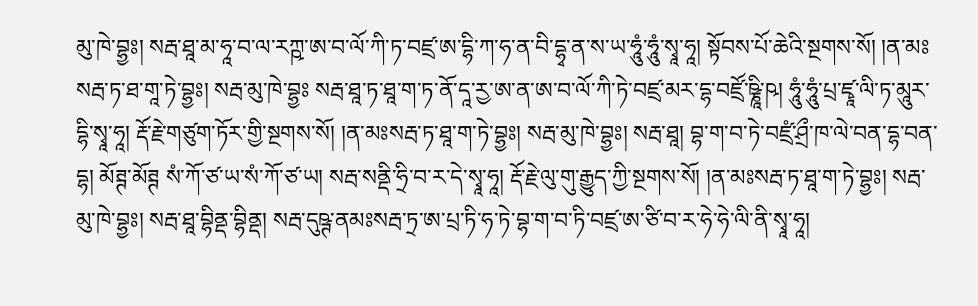མུ་ཁེ་བྷྱཿ། སརྦ་ཐཱ་མ་ཧཱ་བ་ལ་རཀྵ་ཨ་བ་ལོ་ཀི་ཏ་བཛྲ་ཨ་དྷི་ཀ་ཧ་ན་བི་དྷྭ་ན་ས་ཡ་ཧཱུཾ་ཧཱུཾ་སྭཱ་ཧཱ། སྟོབས་པོ་ཆེའི་སྔགས་སོ། །ན་མཿསརྦ་ཏ་ཐ་གཱ་ཏེ་བྷྱཿ། སརྦ་མུ་ཁེ་བྷྱཿ སརྦ་ཐཱ་ཏ་ཐཱ་ག་ཏ་ནོ་དཱ་ཪྱ་ཨ་ན་ཨ་བ་ལོ་ཀི་ཏེ་བཛྲ་མར་དྷ་བཛྲོ་ཥྞཱི་ཥ། ཧཱུཾ་ཧཱུཾ་པྲ་ཛྭཱ་ལི་ཏ་མཱུར་དྷི་སྭཱ་ཧཱ། རྡོ་རྗེ་གཙུག་ཏོར་གྱི་སྔགས་སོ། །ན་མཿསརྦ་ཏ་ཐཱ་ག་ཏེ་བྷྱཿ། སརྦ་མུ་ཁེ་བྷྱཿ། སརྦ་ཐཱ། བྷ་ག་བ་ཏེ་བཛྲཾ་ཤྲྀ་ཁ་ལེ་བན་དྷ་བན་དྷ། མོཊྚ་མོཊྚ སཾ་ཀོ་ཙ་ཡ་སཾ་ཀོ་ཙ་ཡ། སརྦ་སནྡི་ཧྲི་བ་ར་དེ་སྭཱ་ཧཱ། རྡོ་རྗེ་ལུ་གུ་རྒྱུད་ཀྱི་སྔགས་སོ། །ན་མཿསརྦ་ཏ་ཐཱ་ག་ཏེ་བྷྱཿ། སརྦ་མུ་ཁེ་བྷྱཿ། སརྦ་ཐཱ་བྷིནྡ་བྷིནྡ། སརྦ་དུཥྚ་ནམཿསརྦ་ཏྲ་ཨ་པྲ་ཏི་ཧ་ཏེ་བྷ་ག་བ་ཏི་བཛྲ་ཨ་ཙི་བ་ར་ཧེ་ཧེ་ལི་ནི་སྭཱ་ཧཱ།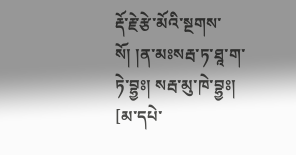རྡོ་རྗེ་རྩེ་མོའི་སྔགས་སོ། །ན་མཿསརྦ་ཏ་ཐཱ་ག་ཏེ་བྷྱཿ། སརྦ་མུ་ཁེ་བྷྱཿ།
[མ་དཔེ་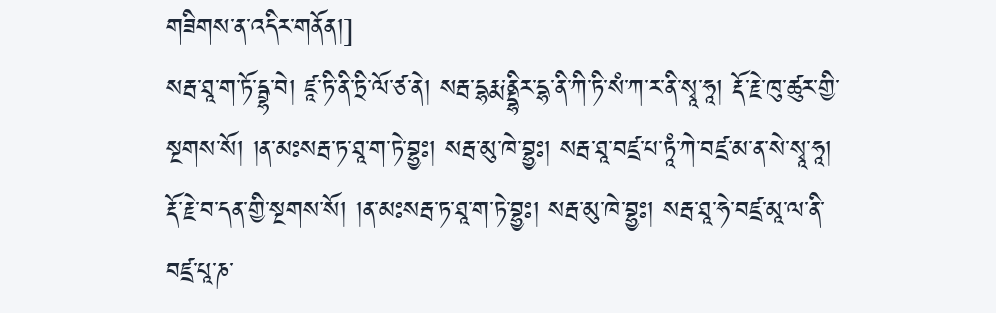གཟིགས་ན་འདིར་གནོན།]
སརྦ་ཐཱ་ག་ཏོ་དྦྷ་བེ། ཛཱ་ཏི་ནི་ཏྲི་ལོ་ཙ་ནེ། སརྦ་དྷརྨ་ནྡྷིར་དྷ་ནི་ཀི་ཏི་སཾ་ཀ་ར་ནི་སྭཱ་ཧཱ། རྡོ་རྗེ་ཁུ་ཚུར་གྱི་སྔགས་སོ། །ན་མཿསརྦ་ཏ་ཐཱ་ག་ཏེ་བྷྱཿ། སརྦ་མུ་ཁེ་བྷྱཿ། སརྦ་ཐཱ་བཛྲ་པ་ཏཱཾ་ཀེ་བཛྲ་མ་ན་སེ་སྭཱ་ཧཱ། རྡོ་རྗེ་བ་དན་གྱི་སྔགས་སོ། །ན་མཿསརྦ་ཏ་ཐཱ་ག་ཏེ་བྷྱཿ། སརྦ་མུ་ཁེ་བྷྱཿ། སརྦ་ཐཱ་ཧེ་བཛྲ་མཱ་ལ་ནི་བཛྲ་པཱ་ཎ་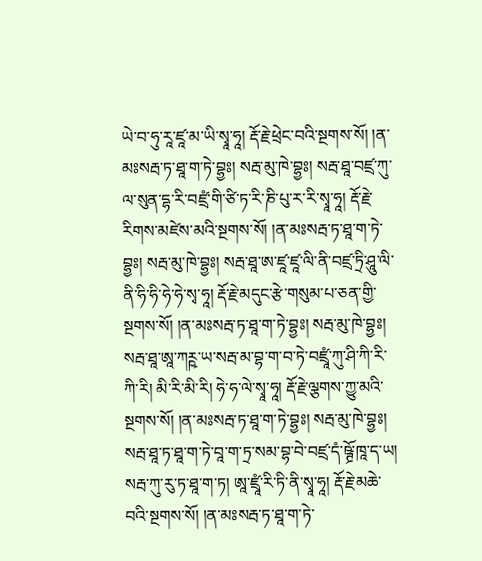ཡེ་བ་ཧུ་རཱ་ཛཱ་མ་ཡི་སྭཱ་ཧཱ། རྡོ་རྗེ་ཕྲེང་བའི་སྔགས་སོ། །ན་མཿསརྦ་ཏ་ཐཱ་ག་ཏེ་བྷྱཿ། སརྦ་མུ་ཁེ་བྷྱཿ། སརྦ་ཐཱ་བཛྲ་ཀུ་ལ་སུན་དྷ་རི་བཛྲཾ་གི་ཙི་ཏ་རི་ཎི་པུ་ར་རི་སྭཱ་ཧཱ། རྡོ་རྗེ་རིགས་མཛེས་མའི་སྔགས་སོ། །ན་མཿསརྦ་ཏ་ཐཱ་ག་ཏེ་བྷྱཿ། སརྦ་མུ་ཁེ་བྷྱཿ། སརྦ་ཐཱ་ཨ་ཛཱ་ཛཱ་ལི་ནི་བཛྲ་ཏྲི་ཤཱུ་ལི་ནི་ཧི་ཧི་ཧེ་ཧེ་སྭ་ཧཱ། རྡོ་རྗེ་མདུང་རྩེ་གསུམ་པ་ཅན་གྱི་སྔགས་སོ། །ན་མཿསརྦ་ཏ་ཐཱ་ག་ཏེ་བྷྱཿ། སརྦ་མུ་ཁེ་བྷྱཿ། སརྦ་ཐཱ་ཨཱ་ཀཪྵ་ཡ་སརྦ་མ་བྷ་ག་བ་ཏེ་བཛྲཱཾ་ཀུ་ཤི་ཀི་རི་ཀི་རི། མི་རི་མི་རི། ཧེ་ཧ་ལེ་སྭཱ་ཧཱ། རྡོ་རྗེ་ལྕགས་ཀྱུ་མའི་སྔགས་སོ། །ན་མཿསརྦ་ཏ་ཐཱ་ག་ཏེ་བྷྱཿ། སརྦ་མུ་ཁེ་བྷྱཿ། སརྦ་ཐཱ་ཏ་ཐཱ་ག་ཏེ་བཱ་ག་ཏྲ་སམ་བྷ་བེ་བཛྲ་དཾ་ཥྚྲོ་ཁཱ་ད་ཡ། སརྦ་ཀུ་རུ་ཏ་ཐཱ་ག་ཏ། ཨཱ་ཛྲཱཾ་རི་ཏི་ནི་སྭཱ་ཧཱ། རྡོ་རྗེ་མཆེ་བའི་སྔགས་སོ། །ན་མཿསརྦ་ཏ་ཐཱ་ག་ཏེ་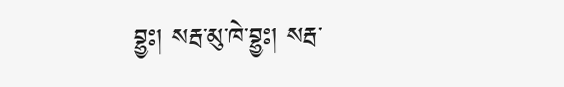བྷྱཿ། སརྦ་མུ་ཁེ་བྷྱཿ། སརྦ་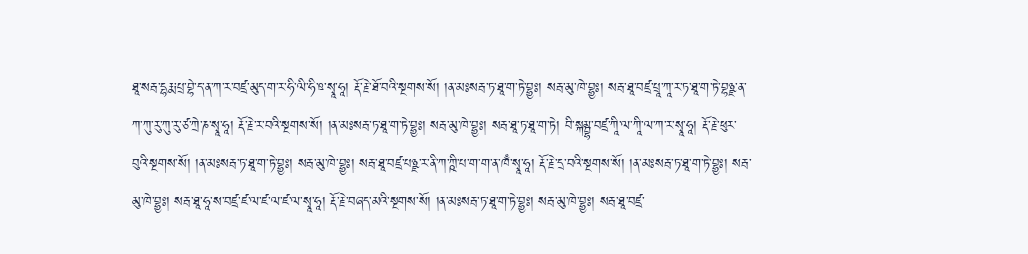ཐཱ་སརྦ་དྷརྨ་པྲ་བྷེ་ད་ན་ཀ་ར་བཛྲ་མུད་ག་ར་ཧི་ལི་ཧི་ཋ་སྭཱ་ཧཱ། རྡོ་རྗེ་ཐོ་བའི་སྔགས་སོ། །ན་མཿསརྦ་ཏ་ཐཱ་ག་ཏེ་བྷྱཿ། སརྦ་མུ་ཁེ་བྷྱཿ། སརྦ་ཐཱ་བཛྲ་པྲཱ་ཀཱ་ར་ཏ་ཐཱ་ག་ཏེ་བྷཉྫ་ན་ཀ་ཀུ་རུ་ཀུ་རུ་ཙ་ཀྲེ་ཎ་སྭཱ་ཧཱ། རྡོ་རྗེ་ར་བའི་སྔགས་སོ། །ན་མཿསརྦ་ཏ་ཐཱ་ག་ཏེ་བྷྱཿ། སརྦ་མུ་ཁེ་བྷྱཿ། སརྦ་ཐཱ་ཏ་ཐཱ་ག་ཏེ། བི་སྐམྦྷ་བཛྲ་ཀཱི་ལ་ཀཱི་ལ་ཀ་ར་སྭཱ་ཧཱ། རྡོ་རྗེ་ཕུར་བུའི་སྔགས་སོ། །ན་མཿསརྦ་ཏ་ཐཱ་ག་ཏེ་བྷྱཿ། སརྦ་མུ་ཁེ་བྷྱཿ། སརྦ་ཐཱ་བཛྲ་པཉྫ་ར་ནི་ཀ་ཀྵི་པ་ག་ག་ན་ཁྃ་སྭཱ་ཧཱ། རྡོ་རྗེ་དྲ་བའི་སྔགས་སོ། །ན་མཿསརྦ་ཏ་ཐཱ་ག་ཏེ་བྷྱཿ། སརྦ་མུ་ཁེ་བྷྱཿ། སརྦ་ཐཱ་ཧཱ་ས་བཛྲ་ཛ་ལ་ཛ་ལ་ཛ་ལ་སྭཱ་ཧཱ། རྡོ་རྗེ་བཞད་མའི་སྔགས་སོ། །ན་མཿསརྦ་ཏ་ཐཱ་ག་ཏེ་བྷྱཿ། སརྦ་མུ་ཁེ་བྷྱཿ། སརྦ་ཐཱ་བཛྲ་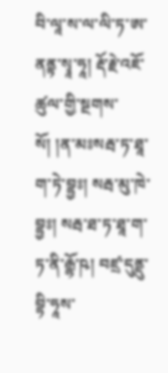བི་ལཱ་ས་ལ་ལི་ཏ་ཨ་ནནྟ་སྭཱ་ཧཱ། རྡོ་རྗེ་འཇོ་ཚུལ་གྱི་སྔགས་སོ། །ན་མཿསརྦ་ཏ་ཐཱ་ག་ཏེ་བྷྱཿ། སརྦ་མུ་ཁེ་བྷྱཿ། སརྦ་ཐ་ཏ་ཐཱ་ག་ཏ་ནི་རྒྷོ་ཥ། བཛྲ་དུནྡུ་བྷི་ཧཱས་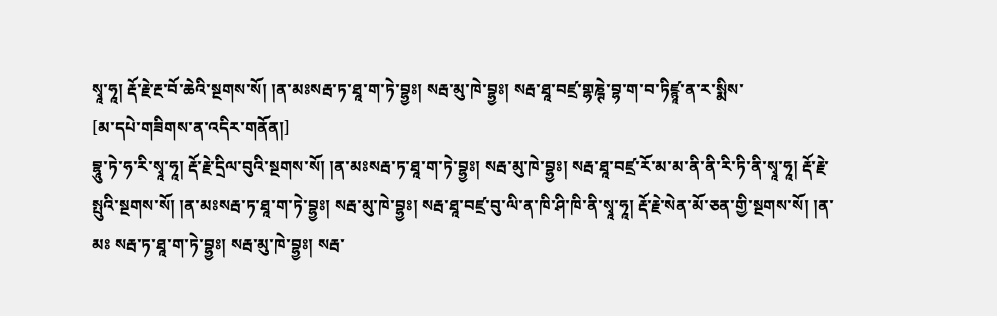སྭཱ་ཧཱ། རྡོ་རྗེ་རྔ་བོ་ཆེའི་སྔགས་སོ། །ན་མཿསརྦ་ཏ་ཐཱ་ག་ཏེ་བྷྱཿ། སརྦ་མུ་ཁེ་བྷྱཿ། སརྦ་ཐཱ་བཛྲ་གྷཎྚེ་བྷ་ག་བ་ཏིཛྙཱ་ན་ར་སྨིས་
[མ་དཔེ་གཟིགས་ན་འདིར་གནོན།]
བྷཱུ་ཏེ་ཧ་རི་སྭཱ་ཧཱ། རྡོ་རྗེ་དྲིལ་བུའི་སྔགས་སོ། །ན་མཿསརྦ་ཏ་ཐཱ་ག་ཏེ་བྷྱཿ། སརྦ་མུ་ཁེ་བྷྱཿ། སརྦ་ཐཱ་བཛྲ་རོ་མ་མ་ནི་ནི་རི་ཏི་ནི་སྭཱ་ཧཱ། རྡོ་རྗེ་སྤུའི་སྔགས་སོ། །ན་མཿསརྦ་ཏ་ཐཱ་ག་ཏེ་བྷྱཿ། སརྦ་མུ་ཁེ་བྷྱཿ། སརྦ་ཐཱ་བཛྲ་བུ་ལི་ན་ཁི་ཤི་ཁི་ནི་སྭཱ་ཧཱ། རྡོ་རྗེ་སེན་མོ་ཅན་གྱི་སྔགས་སོ། །ན་མཿ སརྦ་ཏ་ཐཱ་ག་ཏེ་བྷྱཿ། སརྦ་མུ་ཁེ་བྷྱཿ། སརྦ་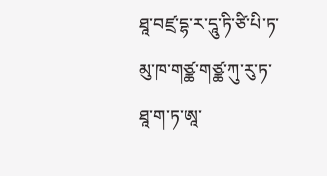ཐཱ་བཛྲ་དྷ་ར་དཱུ་ཏི་ཙི་པི་ཏ་མུ་ཁ་གཙྪ་གཙྪ་ཀུ་རུ་ཏ་ཐཱ་ག་ཏ་ཨཱ་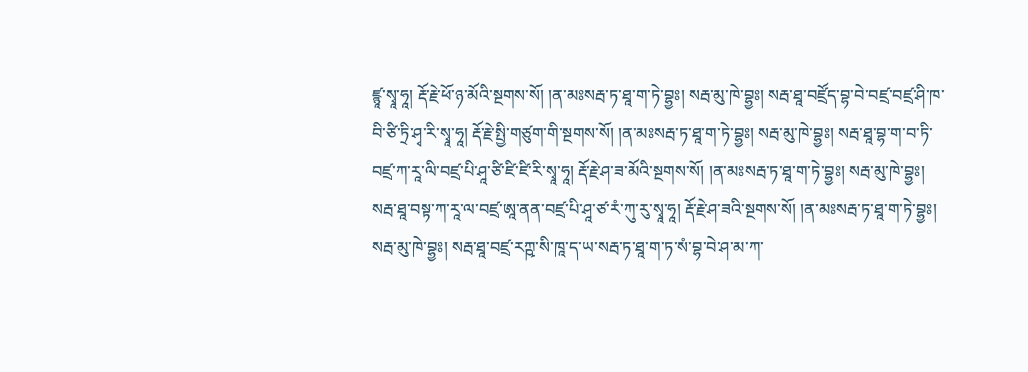ཛྙཱ་སྭཱ་ཧཱ། རྡོ་རྗེ་ཕོ་ཉ་མོའི་སྔགས་སོ། །ན་མཿསརྦ་ཏ་ཐཱ་ག་ཏེ་བྷྱཿ། སརྦ་མུ་ཁེ་བྷྱཿ། སརྦ་ཐཱ་བཛྲོད་བྷ་བེ་བཛྲ་བཛྲ་ཤི་ཁ་བི་ཙི་ཏྲི་ཤྭ་རི་སྭཱ་ཧཱ། རྡོ་རྗེ་སྤྱི་གཙུག་གི་སྔགས་སོ། །ན་མཿསརྦ་ཏ་ཐཱ་ག་ཏེ་བྷྱཿ། སརྦ་མུ་ཁེ་བྷྱཿ། སརྦ་ཐཱ་བྷ་ག་བ་ཏི་བཛྲ་ཀ་རཱ་ལི་བཛྲ་པི་ཤཱ་ཙི་ཛི་ཛི་རི་སྭཱ་ཧཱ། རྡོ་རྗེ་ཤ་ཟ་མོའི་སྔགས་སོ། །ན་མཿསརྦ་ཏ་ཐཱ་ག་ཏེ་བྷྱཿ། སརྦ་མུ་ཁེ་བྷྱཿ། སརྦ་ཐཱ་བསྟ་ཀ་རཱ་ལ་བཛྲ་ཨཱ་ནན་བཛྲ་པི་ཤཱ་ཙ་རཾ་ཀུ་རུ་སྭཱ་ཧཱ། རྡོ་རྗེ་ཤ་ཟའི་སྔགས་སོ། །ན་མཿསརྦ་ཏ་ཐཱ་ག་ཏེ་བྷྱཿ། སརྦ་མུ་ཁེ་བྷྱཿ། སརྦ་ཐཱ་བཛྲ་རཀྵ་སི་ཁཱ་ད་ཡ་སརྦ་ཏ་ཐཱ་ག་ཏ་སཾ་བྷ་བེ་ཤ་མ་ཀ་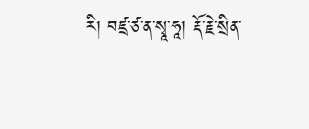རི། བཛྲ་ཙ་ན་སྭཱ་ཧཱ། རྡོ་རྗེ་སྲིན་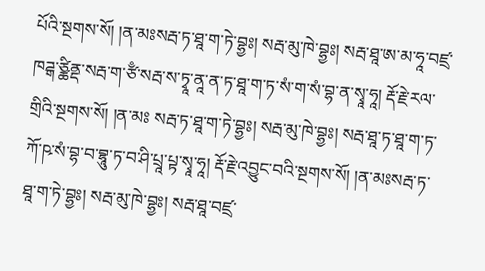པོའི་སྔགས་སོ། །ན་མཿསརྦ་ཏ་ཐཱ་ག་ཏེ་བྷྱཿ། སརྦ་མུ་ཁེ་བྷྱཿ། སརྦ་ཐཱ་ཨ་མ་ཧཱ་བཛྲ་ཁཌྒ་ཙྪིནྡ་སརྦ་ག་ཙྃ་སརྦ་ས་ཏྭཱ་ནཱ་ན་ཏ་ཐཱ་ག་ཏ་སཾ་ག་སཾ་བྷ་ན་སྭཱ་ཧཱ། རྡོ་རྗེ་རལ་གྲིའི་སྔགས་སོ། །ན་མཿ སརྦ་ཏ་ཐཱ་ག་ཏེ་བྷྱཿ། སརྦ་མུ་ཁེ་བྷྱཿ། སརྦ་ཐཱ་ཏ་ཐཱ་ག་ཏ་ཀོ་ཥ་སཾ་བྷ་བ་བྷཱུ་ཏ་བ་ཤི་པྲཱ་པྟ་སྭཱ་ཧཱ། རྡོ་རྗེ་འབྱུང་བའི་སྔགས་སོ། །ན་མཿསརྦ་ཏ་ཐཱ་ག་ཏེ་བྷྱཿ། སརྦ་མུ་ཁེ་བྷྱཿ། སརྦ་ཐཱ་བཛྲ་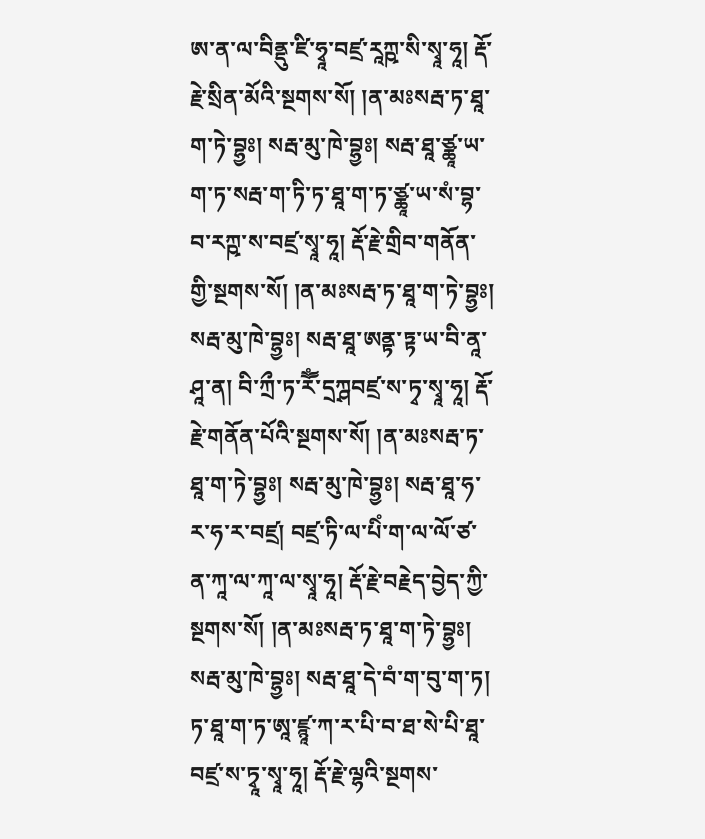ཨ་ན་ལ་བིནྡུ་ཛི་ཧྭཱ་བཛྲ་རཱཀྵ་སི་སྭཱ་ཧཱ། རྡོ་རྗེ་སྲིན་མོའི་སྔགས་སོ། །ན་མཿསརྦ་ཏ་ཐཱ་ག་ཏེ་བྷྱཿ། སརྦ་མུ་ཁེ་བྷྱཿ། སརྦ་ཐཱ་ཙྪཱ་ཡ་ག་ཏ་སརྦ་ག་ཏི་ཏ་ཐཱ་ག་ཏ་ཙྪཱ་ཡ་སཾ་བྷ་བ་རཀྵ་ས་བཛྲ་སྭཱ་ཧཱ། རྡོ་རྗེ་གྲིབ་གནོན་གྱི་སྔགས་སོ། །ན་མཿསརྦ་ཏ་ཐཱ་ག་ཏེ་བྷྱཿ། སརྦ་མུ་ཁེ་བྷྱཿ། སརྦ་ཐཱ་ཨནྟ་ཏྟ་ཡ་བི་ནཱ་ཤཱ་ན། བི་ཀྲྀ་ཏ་རཽཾ་དྲཀྴབཛྲ་ས་ཏྭ་སྭཱ་ཧཱ། རྡོ་རྗེ་གནོན་པོའི་སྔགས་སོ། །ན་མཿསརྦ་ཏ་ཐཱ་ག་ཏེ་བྷྱཿ། སརྦ་མུ་ཁེ་བྷྱཿ། སརྦ་ཐཱ་ཧ་ར་ཧ་ར་བཛྲ། བཛྲ་ཏི་ལ་པིཾ་ག་ལ་ལོ་ཙ་ན་ཀཱ་ལ་ཀཱ་ལ་སྭཱ་ཧཱ། རྡོ་རྗེ་བརྗེད་བྱེད་ཀྱི་སྔགས་སོ། །ན་མཿསརྦ་ཏ་ཐཱ་ག་ཏེ་བྷྱཿ། སརྦ་མུ་ཁེ་བྷྱཿ། སརྦ་ཐཱ་དེ་བཾ་ག་བུ་ག་ཏ། ཏ་ཐཱ་ག་ཏ་ཨཱ་ཛྙཱ་ཀ་ར་པི་བ་ཐ་སེ་པི་ཐཱ་བཛྲ་ས་ཏྭཱ་སྭཱ་ཧཱ། རྡོ་རྗེ་ལྷའི་སྔགས་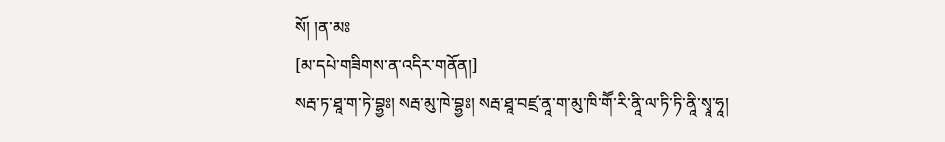སོ། །ན་མཿ
[མ་དཔེ་གཟིགས་ན་འདིར་གནོན།]
སརྦ་ཏ་ཐཱ་ག་ཏེ་བྷྱཿ། སརྦ་མུ་ཁེ་བྷྱཿ། སརྦ་ཐཱ་བཛྲ་ནཱ་ག་མུ་ཁི་གཽ་རི་ནཱི་ལ་ཏི་ཏི་ནཱི་སྭཱ་ཧཱ།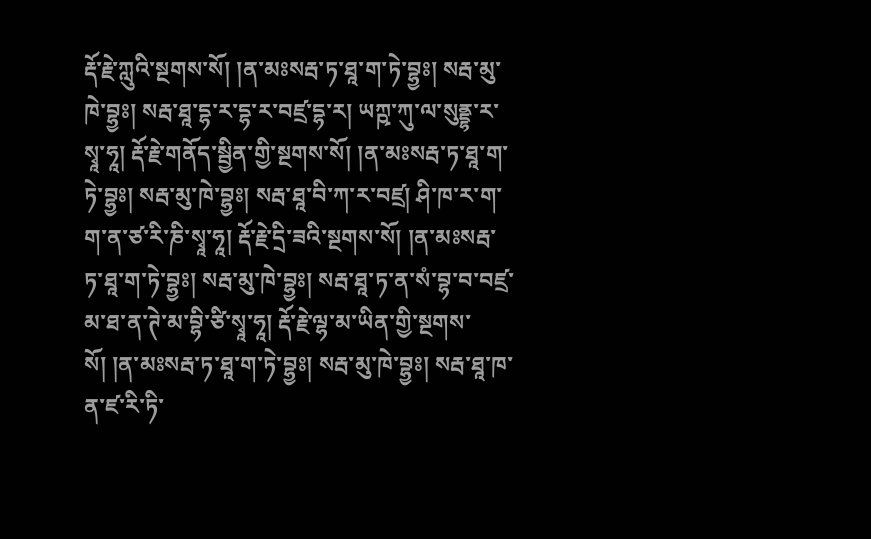རྡོ་རྗེ་ཀླུའི་སྔགས་སོ། །ན་མཿསརྦ་ཏ་ཐཱ་ག་ཏེ་བྷྱཿ། སརྦ་མུ་ཁེ་བྷྱཿ། སརྦ་ཐཱ་དྷ་ར་དྷ་ར་བཛྲ་དྷ་ར། ཡཀྵ་ཀུ་ལ་སུནྡྷ་ར་སྭཱ་ཧཱ། རྡོ་རྗེ་གནོད་སྦྱིན་གྱི་སྔགས་སོ། །ན་མཿསརྦ་ཏ་ཐཱ་ག་ཏེ་བྷྱཿ། སརྦ་མུ་ཁེ་བྷྱཿ། སརྦ་ཐཱ་བི་ཀ་ར་བཛྲ། ཤི་ཁ་ར་ག་ག་ན་ཙ་རི་ཎི་སྭཱ་ཧཱ། རྡོ་རྗེ་དྲི་ཟའི་སྔགས་སོ། །ན་མཿསརྦ་ཏ་ཐཱ་ག་ཏེ་བྷྱཿ། སརྦ་མུ་ཁེ་བྷྱཿ། སརྦ་ཐཱ་ཏ་ན་སཾ་བྷ་བ་བཛྲ་མ་ཐ་ན་ཊེ་མ་བྷི་ཙི་སྭཱ་ཧཱ། རྡོ་རྗེ་ལྷ་མ་ཡིན་གྱི་སྔགས་སོ། །ན་མཿསརྦ་ཏ་ཐཱ་ག་ཏེ་བྷྱཿ། སརྦ་མུ་ཁེ་བྷྱཿ། སརྦ་ཐཱ་ཁ་ན་ཛ་རི་ཏི་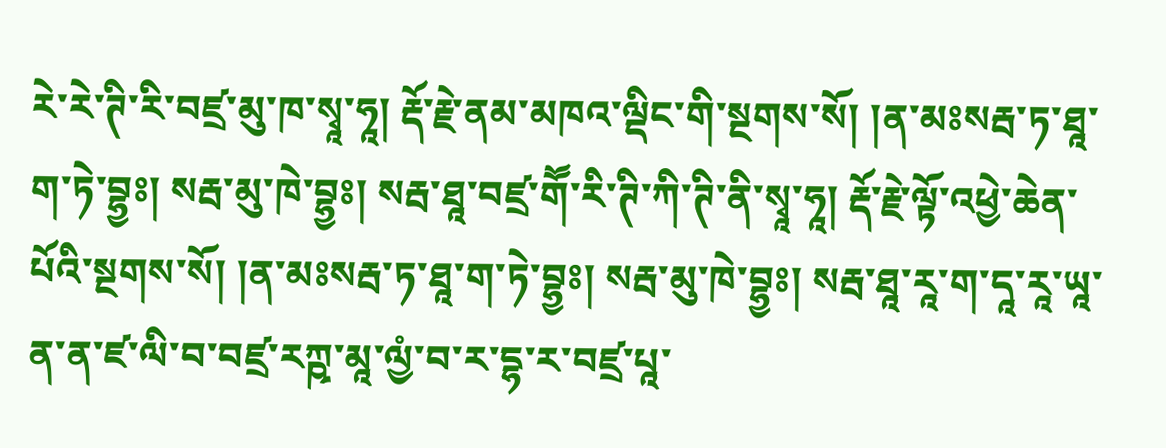རེ་རེ་ཊི་རི་བཛྲ་མུ་ཁ་སྭཱ་ཧཱ། རྡོ་རྗེ་ནམ་མཁའ་ལྡིང་གི་སྔགས་སོ། །ན་མཿསརྦ་ཏ་ཐཱ་ག་ཏེ་བྷྱཿ། སརྦ་མུ་ཁེ་བྷྱཿ། སརྦ་ཐཱ་བཛྲ་གཽ་རི་ཊི་ཀི་ཊི་ནི་སྭཱ་ཧཱ། རྡོ་རྗེ་ལྟོ་འཕྱེ་ཆེན་པོའི་སྔགས་སོ། །ན་མཿསརྦ་ཏ་ཐཱ་ག་ཏེ་བྷྱཿ། སརྦ་མུ་ཁེ་བྷྱཿ། སརྦ་ཐཱ་རཱ་ག་དཱ་རཱ་ཡཱ་ན་ན་ཛ་ལི་བ་བཛྲ་རཀྵ་མཱ་ལྱཾ་བ་ར་དྷ་ར་བཛྲ་པཱ་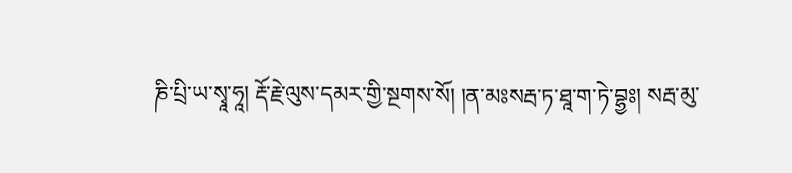ཎི་པྲི་ཡ་སྭཱ་ཧཱ། རྡོ་རྗེ་ལུས་དམར་གྱི་སྔགས་སོ། །ན་མཿསརྦ་ཏ་ཐཱ་ག་ཏེ་བྷྱཿ། སརྦ་མུ་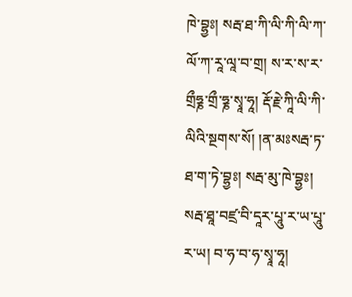ཁེ་བྷྱཿ། སརྦ་ཐ་ཀི་ལི་ཀི་ལི་ཀ་ལོ་ཀ་རཱ་ལཱ་བ་གྲ། ས་ར་ས་ར་གྲྀཧྞ་གྲྀ་ཧྞ་སྭཱ་ཧཱ། རྡོ་རྗེ་ཀཱི་ལི་ཀི་ལིའི་སྔགས་སོ། །ན་མཿསརྦ་ཏ་ཐ་ག་ཏེ་བྷྱཿ། སརྦ་མུ་ཁེ་བྷྱཿ། སརྦ་ཐཱ་བཛྲ་བི་དཱར་པཱུ་ར་ཡ་པཱུ་ར་ཡ། བ་ཧ་བ་ཧ་སྭཱ་ཧཱ།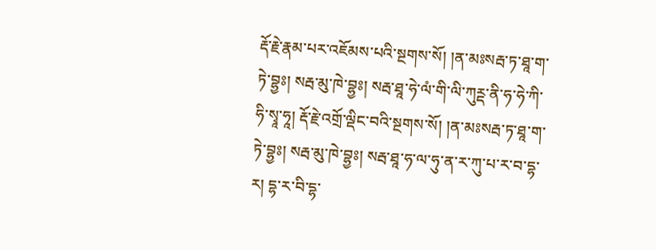རྡོ་རྗེ་རྣམ་པར་འཇོམས་པའི་སྔགས་སོ། །ན་མཿསརྦ་ཏ་ཐཱ་ག་ཏེ་བྷྱཿ། སརྦ་མུ་ཁེ་བྷྱཿ། སརྦ་ཐཱ་ཧེ་ལཾ་གི་ལི་ཀུཪྡ་ནི་ཧ་ཧེ་ཀི་ཧི་སྭཱ་ཧཱ། རྡོ་རྗེ་འགྲོ་ལྡིང་བའི་སྔགས་སོ། །ན་མཿསརྦ་ཏ་ཐཱ་ག་ཏེ་བྷྱཿ། སརྦ་མུ་ཁེ་བྷྱཿ། སརྦ་ཐཱ་ཧ་ལ་ཧུ་ན་ར་ཀུ་པ་ར་བ་དྷ་ར། དྷ་ར་བི་དྷ་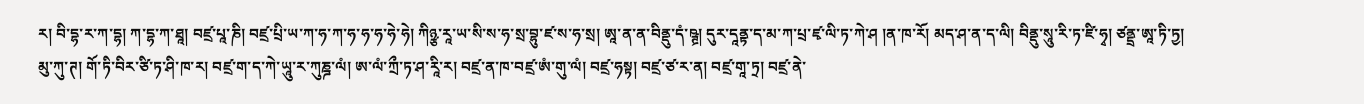ར། བི་དྷ་ར་ཀ་དྷ། ཀ་དྷ་ཀ་ཐཱ། བཛྲ་པཱ་ཎི། བཛྲ་པྲི་ཡ་ཀ་ཧ་ཀ་ཧ་ཧ་ཧ་ཧེ་ཧེ། ཀིཉྩ་རཱ་ཡ་སི་ས་ཧ་སྲ་བྷུ་ཛ་ས་ཧ་སྲ། ཨཱ་ན་ན་བིནྡུ་དཾ་ཥྚྲ། དུར་དཱནྟ་ད་མ་ཀ་པྲ་ཛྭ་ལི་ཏ་ཀེ་ཤ །ན་ཁ་རོ། མད་ཤ་ན་ད་ལི། བིནྡུ་སཱུ་རི་ཏ་ཛི་ཧྭ། ཙནྡྲ་ཨཱ་ཏི་ཏྱ། མུ་ཀུ་ཊ། གོ་ཏི་བིར་ཙི་ཏ་ཤི་ཁ་ར། བཛྲ་ག་ད་ཀེ་ཡཱུ་ར་ཀུཎྜ་ལཾ། ཨ་ལཾ་ཀྲྀ་ཏ་ཤ་རཱི་ར། བཛྲ་ན་ཁ་བཛྲ་ཨཾ་གུ་ལཾ། བཛྲ་ཧསྟ། བཛྲ་ཙ་ར་ན། བཛྲ་གཱ་ཏྲ། བཛྲ་ནེ་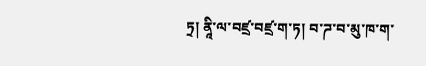ཏྲ། ནཱི་ལ་བཛྲ་བཛྲ་ག་ཏ། བ་ཌ་བ་མུ་ཁ་ག་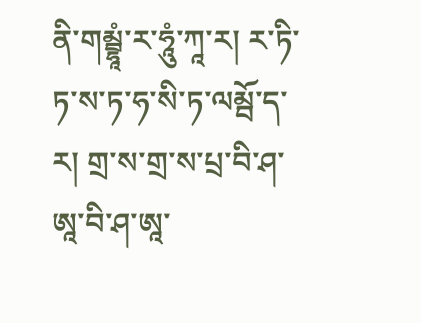ནི་གམྦྷཱཾ་ར་ཧཱུཾ་ཀཱ་ར། ར་ཏི་ཏ་ས་ཏ་ཧ་སི་ཏ་ལམྦོ་ད་ར། གྲ་ས་གྲ་ས་པྲ་བི་ཤ་ཨཱ་བི་ཤ་ཨཱ་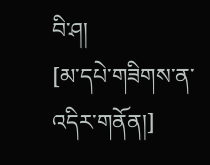བི་ཤ།
[མ་དཔེ་གཟིགས་ན་འདིར་གནོན།]